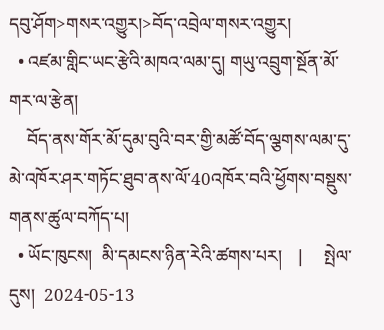དབུ་ཤོག>གསར་འགྱུར།>བོད་འབྲེལ་གསར་འགྱུར།
  • འཛམ་གླིང་ཡང་རྩེའི་མཁའ་ལམ་དུ། གཡུ་འབྲུག་སྔོན་མོ་གར་ལ་རྩེན།
    བོད་ནས་གོར་མོ་དུམ་བུའི་བར་གྱི་མཚོ་བོད་ལྕགས་ལམ་དུ་མེ་འཁོར་ཤར་གཏོང་ཐུབ་ནས་ལོ་40འཁོར་བའི་ཕྱོགས་བསྡུས་གནས་ཚུལ་བཀོད་པ།
  • ཡོང་ཁུངས།  མི་དམངས་ཉིན་རེའི་ཚགས་པར།    |     སྤེལ་དུས།  2024-05-13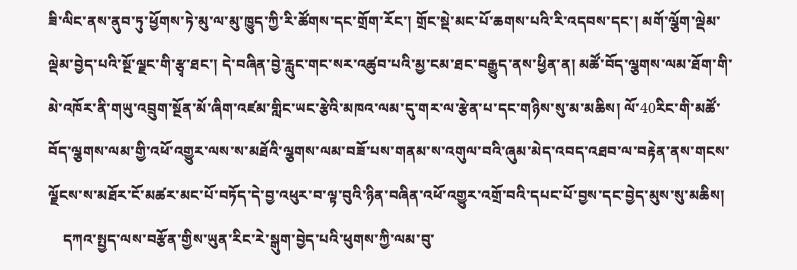ཟི་ལིང་ནས་ནུབ་ཏུ་ཕྱོགས་ཏེ་མུ་ལ་མུ་ཁྱུད་ཀྱི་རི་ཚོགས་དང་གྲོག་རོང་། གྲོང་སྡེ་མང་པོ་ཆགས་པའི་རི་འདབས་དང་། མགོ་ལྕོག་ལྡེམ་ལྡེམ་བྱེད་པའི་སྔོ་ལྗང་གི་རྩྭ་ཐང་། དེ་བཞིན་བྱེ་རླུང་གང་སར་འཚུབ་པའི་མྱ་ངམ་ཐང་བརྒྱུད་ནས་ཕྱིན་ན། མཚོ་བོད་ལྕགས་ལམ་ཐོག་གི་མེ་འཁོར་ནི་གཡུ་འབྲུག་སྔོན་མོ་ཞིག་འཛམ་གླིང་ཡང་རྩེའི་མཁའ་ལམ་དུ་གར་ལ་རྩེན་པ་དང་གཉིས་སུ་མ་མཆིས། ལོ་40རིང་གི་མཚོ་བོད་ལྕགས་ལམ་གྱི་འཕོ་འགྱུར་ལས་ས་མཐོའི་ལྕགས་ལམ་བཟོ་པས་གནམ་ས་འགུལ་བའི་ཞུམ་མེད་འབད་འཐབ་ལ་བརྟེན་ནས་གངས་ལྗོངས་ས་མཐོར་ངོ་མཚར་མང་པོ་བཏོད་དེ་བྱ་འཕུར་བ་ལྟ་བུའི་ཉིན་བཞིན་འཕོ་འགྱུར་འགྲོ་བའི་དཔང་པོ་བྱས་དང་བྱེད་མུས་སུ་མཆིས།
    དཀའ་སྤྱད་ལས་བརྩོན་གྱིས་ཡུན་རིང་རེ་སྒུག་བྱེད་པའི་ཕུགས་ཀྱི་ལམ་བུ་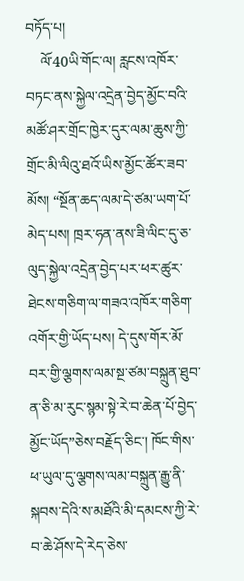བཏོད་པ།
    ལོ་40ཡི་གོང་ལ། རླངས་འཁོར་བཏང་ནས་སྐྱེལ་འདྲེན་བྱེད་མྱོང་བའི་མཚོ་ཤར་གྲོང་ཁྱེར་དུར་ལམ་ཆུས་ཀྱི་གྲོང་མི་ལིའུ་ཐའོ་ཡིས་མྱོང་ཚོར་ཟབ་མོས། “སྔོན་ཆད་ལམ་དེ་ཙམ་ཡག་པོ་མེད་པས། ཁྲར་ཧན་ནས་ཟི་ལིང་དུ་ཅ་ལུད་སྐྱེལ་འདྲེན་བྱེད་པར་ཕར་ཚུར་ཐེངས་གཅིག་ལ་གཟའ་འཁོར་གཅིག་འགོར་གྱི་ཡོད་པས། དེ་དུས་གོར་མོ་བར་གྱི་ལྕགས་ལམ་སྔ་ཙམ་བསྐྲུན་ཐུབ་ན་ཅི་མ་རུང་སྙམ་སྟེ་རེ་བ་ཆེན་པོ་བྱེད་མྱོང་ཡོད”ཅེས་བརྗོད་ཅིང་། ཁོང་གིས་ཕ་ཡུལ་དུ་ལྕགས་ལམ་བསྐྲུན་རྒྱུ་ནི་སྐབས་དེའི་ས་མཐོའི་མི་དམངས་ཀྱི་རེ་བ་ཆེ་ཤོས་དེ་རེད་ཅེས་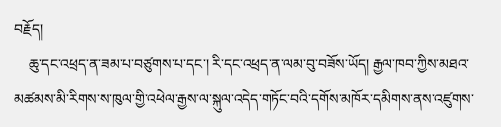བརྗོད།
    ཆུ་དང་འཕྲད་ན་ཟམ་པ་བཙུགས་པ་དང་། རི་དང་འཕྲད་ན་ལམ་བུ་བཟོས་ཡོད། རྒྱལ་ཁབ་ཀྱིས་མཐའ་མཚམས་མི་རིགས་ས་ཁུལ་གྱི་འཕེལ་རྒྱས་ལ་སྐུལ་འདེད་གཏོང་བའི་དགོས་མཁོར་དམིགས་ནས་འཛུགས་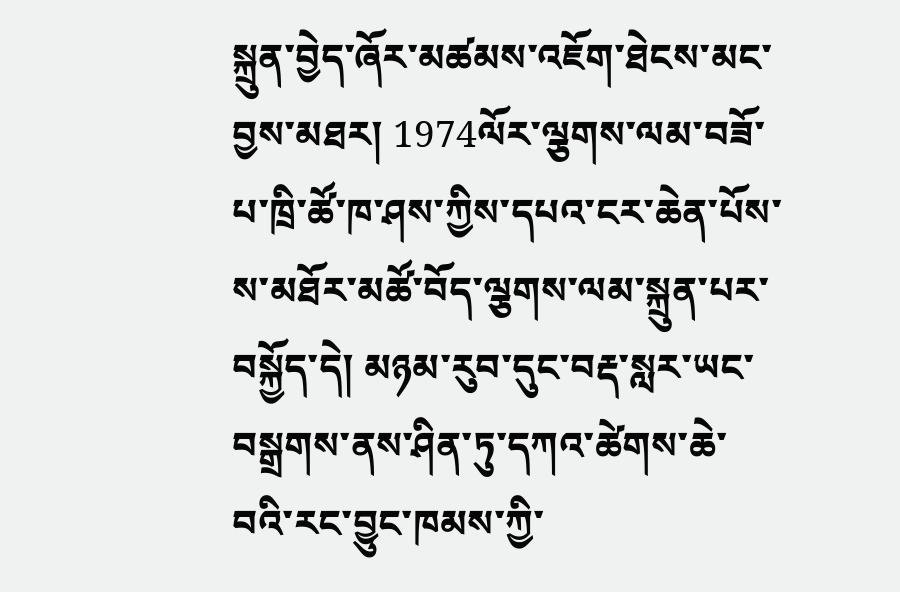སྐྲུན་བྱེད་ཞོར་མཚམས་འཇོག་ཐེངས་མང་བྱས་མཐར། 1974ལོར་ལྕགས་ལམ་བཟོ་པ་ཁྲི་ཚོ་ཁ་ཤས་ཀྱིས་དཔའ་ངར་ཆེན་པོས་ས་མཐོར་མཚོ་བོད་ལྕགས་ལམ་སྐྲུན་པར་བསྐྱོད་དེ། མཉམ་རུབ་དུང་བརྡ་སླར་ཡང་བསྒྲགས་ནས་ཤིན་ཏུ་དཀའ་ཚེགས་ཆེ་བའི་རང་བྱུང་ཁམས་ཀྱི་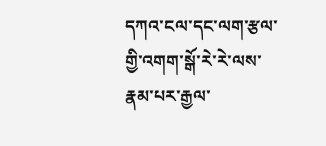དཀའ་ངལ་དང་ལག་རྩལ་གྱི་འགག་སྒོ་རེ་རེ་ལས་རྣམ་པར་རྒྱལ་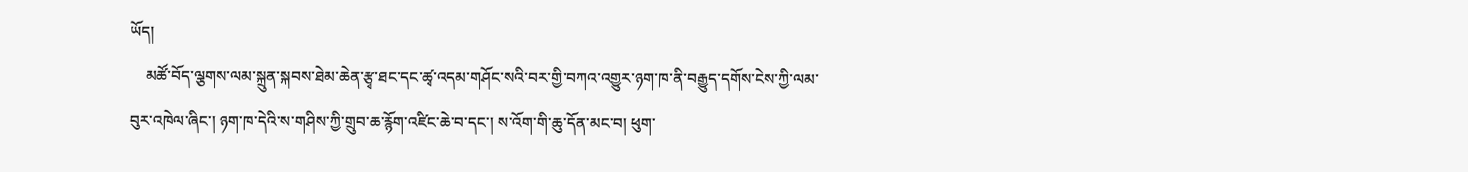ཡོད།
    མཚོ་བོད་ལྕགས་ལམ་སྐྲུན་སྐབས་ཐེམ་ཆེན་རྩྭ་ཐང་དང་ཚྭ་འདམ་གཤོང་སའི་བར་གྱི་བཀའ་འགྱུར་ཉག་ཁ་ནི་བརྒྱུད་དགོས་ངེས་ཀྱི་ལམ་བུར་འཁེལ་ཞིང་། ཉག་ཁ་དེའི་ས་གཤིས་ཀྱི་གྲུབ་ཆ་རྙོག་འཛིང་ཆེ་བ་དང་། ས་འོག་གི་ཆུ་དོན་མང་བ། ཕུག་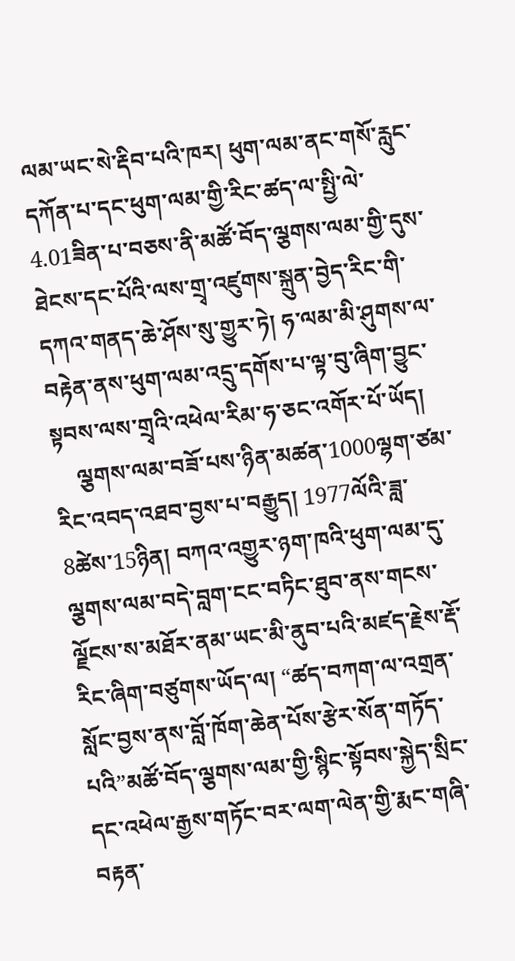ལམ་ཡང་སེ་རྡིབ་པའི་ཁར། ཕུག་ལམ་ནང་གསོ་རླུང་དཀོན་པ་དང་ཕུག་ལམ་གྱི་རིང་ཚད་ལ་སྤྱི་ལེ་4.01ཟིན་པ་བཅས་ནི་མཚོ་བོད་ལྕགས་ལམ་གྱི་དུས་ཐེངས་དང་པོའི་ལས་གྲྭ་འཛུགས་སྐྲུན་བྱེད་རིང་གི་དཀའ་གནད་ཆེ་ཤོས་སུ་གྱུར་ཏེ། ཧ་ལམ་མི་ཤུགས་ལ་བརྟེན་ནས་ཕུག་ལམ་འདྲུ་དགོས་པ་ལྟ་བུ་ཞིག་བྱུང་སྟབས་ལས་གྲྭའི་འཕེལ་རིམ་ཧ་ཅང་འགོར་པོ་ཡོད།
    ལྕགས་ལམ་བཟོ་པས་ཉིན་མཚན་1000ལྷག་ཙམ་རིང་འབད་འཐབ་བྱས་པ་བརྒྱུད། 1977ལོའི་ཟླ་8ཚེས་15ཉིན། བཀའ་འགྱུར་ཉག་ཁའི་ཕུག་ལམ་དུ་ལྕགས་ལམ་བདེ་བླག་ངང་བཏིང་ཐུབ་ནས་གངས་ལྗོངས་ས་མཐོར་ནམ་ཡང་མི་ནུབ་པའི་མཛད་རྗེས་རྡོ་རིང་ཞིག་བཙུགས་ཡོད་ལ། “ཚད་བཀག་ལ་འགྲན་སློང་བྱས་ནས་བློ་ཁོག་ཆེན་པོས་རྩེར་སོན་གཏོད་པའི”མཚོ་བོད་ལྕགས་ལམ་གྱི་སྙིང་སྟོབས་སྐྱེད་སྲིང་དང་འཕེལ་རྒྱས་གཏོང་བར་ལག་ལེན་གྱི་རྨང་གཞི་བརྟན་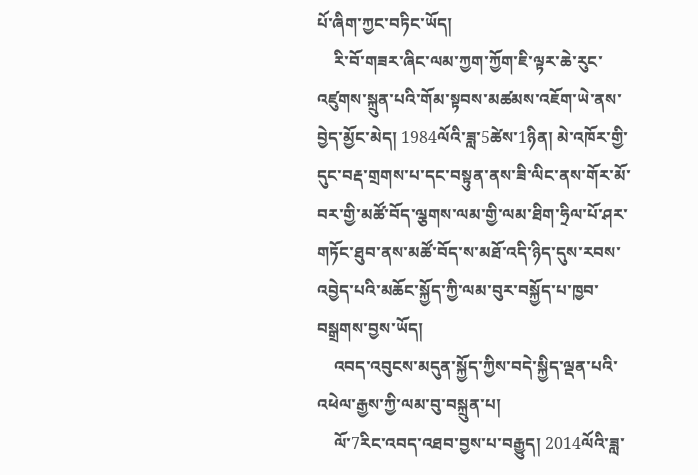པོ་ཞིག་ཀྱང་བཏིང་ཡོད།
    རི་བོ་གཟར་ཞིང་ལམ་ཀྱག་ཀྱོག་ཇི་ལྟར་ཆེ་རུང་འཛུགས་སྐྲུན་པའི་གོམ་སྟབས་མཚམས་འཇོག་ཡེ་ནས་བྱེད་མྱོང་མེད། 1984ལོའི་ཟླ་5ཚེས་1ཉིན། མེ་འཁོར་གྱི་དུང་བརྡ་གྲགས་པ་དང་བསྟུན་ནས་ཟི་ལིང་ནས་གོར་མོ་བར་གྱི་མཚོ་བོད་ལྕགས་ལམ་གྱི་ལམ་ཐིག་ཧྲིལ་པོ་ཤར་གཏོང་ཐུབ་ནས་མཚོ་བོད་ས་མཐོ་འདི་ཉིད་དུས་རབས་འབྱེད་པའི་མཆོང་སྐྱོད་ཀྱི་ལམ་བུར་བསྐྱོད་པ་ཁྱབ་བསྒྲགས་བྱས་ཡོད།
    འབད་འབུངས་མདུན་སྐྱོད་ཀྱིས་བདེ་སྐྱིད་ལྡན་པའི་འཕེལ་རྒྱས་ཀྱི་ལམ་བུ་བསྐྲུན་པ།
    ལོ་7རིང་འབད་འཐབ་བྱས་པ་བརྒྱུད། 2014ལོའི་ཟླ་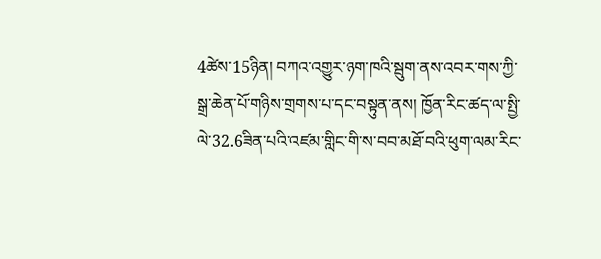4ཚེས་15ཉིན། བཀའ་འགྱུར་ཉག་ཁའི་སྦུག་ནས་འབར་གས་ཀྱི་སྒྲ་ཆེན་པོ་གཉིས་གྲགས་པ་དང་བསྟུན་ནས། ཁྱོན་རིང་ཚད་ལ་སྤྱི་ལེ་32.6ཟིན་པའི་འཛམ་གླིང་གི་ས་བབ་མཐོ་བའི་ཕུག་ལམ་རིང་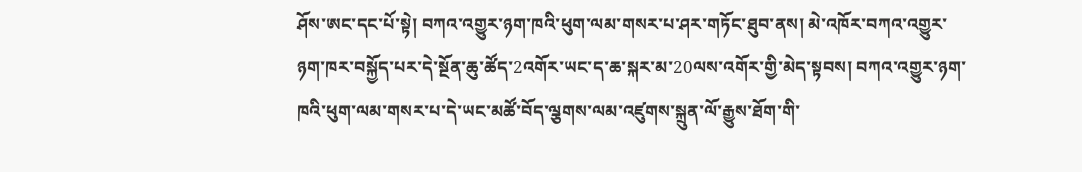ཤོས་ཨང་དང་པོ་སྟེ། བཀའ་འགྱུར་ཉག་ཁའི་ཕུག་ལམ་གསར་པ་ཤར་གཏོང་ཐུབ་ནས། མེ་འཁོར་བཀའ་འགྱུར་ཉག་ཁར་བསྐྱོད་པར་དེ་སྔོན་ཆུ་ཚོད་2འགོར་ཡང་ད་ཆ་སྐར་མ་20ལས་འགོར་གྱི་མེད་སྟབས། བཀའ་འགྱུར་ཉག་ཁའི་ཕུག་ལམ་གསར་པ་དེ་ཡང་མཚོ་བོད་ལྕགས་ལམ་འཛུགས་སྐྲུན་ལོ་རྒྱུས་ཐོག་གི་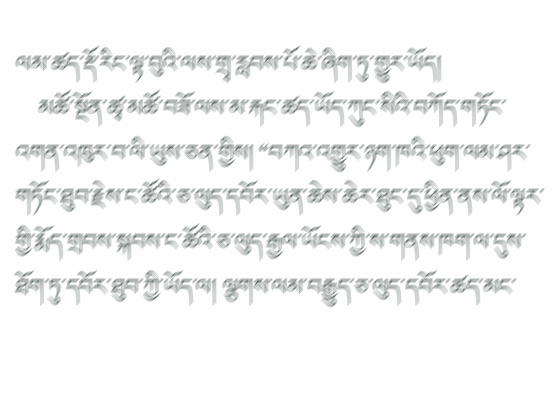ལམ་ཚད་རྡོ་རིང་ལྟ་བུའི་ལས་གྲྭ་རླབས་པོ་ཆེ་ཞིག་ཏུ་གྱུར་ཡོད།
    མཚོ་སྔོན་ཚྭ་མཚོ་བཟོ་ལས་མ་རྐང་ཚད་ཡོད་ཀུང་སིའི་བཀོད་གཏོང་འགན་འཁུར་བ་ལི་ཡུས་ཅན་གྱིས། “བཀའ་འགྱུར་ཉག་ཁའི་ཕུག་ལམ་ཤར་གཏོང་ཐུབ་རྗེས་ང་ཚོའི་ཅ་ལུད་དབོར་ཡུན་ཆེས་ཆེར་ཐུང་དུ་ཕྱིན་ནས་ལོ་ལྟར་གྱི་རྨོད་གྲབས་སྐབས་ང་ཚོའི་ཅ་ལུད་རྒྱལ་ཡོངས་ཀྱི་ས་གནས་ཁག་ལ་དུས་ཐོག་ཏུ་དབོར་ཐུབ་ཀྱི་ཡོད་ལ། ལྕགས་ལམ་བརྒྱུད་ཅ་ལུད་དབོར་ཚད་མང་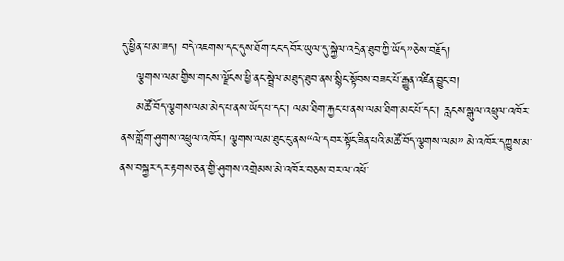དུ་ཕྱིན་པ་མ་ཟད། བདེ་འཇགས་དང་དུས་ཐོག་ངང་དབོར་ཡུལ་དུ་སྐྱེལ་འདྲེན་ཐུབ་ཀྱི་ཡོད”ཅེས་བརྗོད།
    ལྕགས་ལམ་གྱིས་གངས་ལྗོངས་ཕྱི་ནང་སྦྲེལ་མཐུད་ཐུབ་ནས་སྙིང་སྟོབས་བཟང་པོ་རྒྱུན་འཛིན་བྱུང་བ།
    མཚོ་བོད་ལྕགས་ལམ་མེད་པ་ནས་ཡོད་པ་དང་། ལམ་ཐིག་རྐྱང་པ་ནས་ལམ་ཐིག་མང་པོ་དང་། རླངས་སྒུལ་འཕྲུལ་འཁོར་ནས་གློག་ཤུགས་འཕྲུལ་འཁོར། ལྕགས་ལམ་ཐུང་ངུ་ནས“ལེ་དབར་སྟོང་ཟིན་པའི་མཚོ་བོད་ལྕགས་ལམ” མེ་འཁོར་དཀྱུས་མ་ནས་བསྐྱར་དར་རྟགས་ཅན་གྱི་ཤུགས་འགྲེམས་མེ་འཁོར་བཅས་བར་ལ་འཕོ་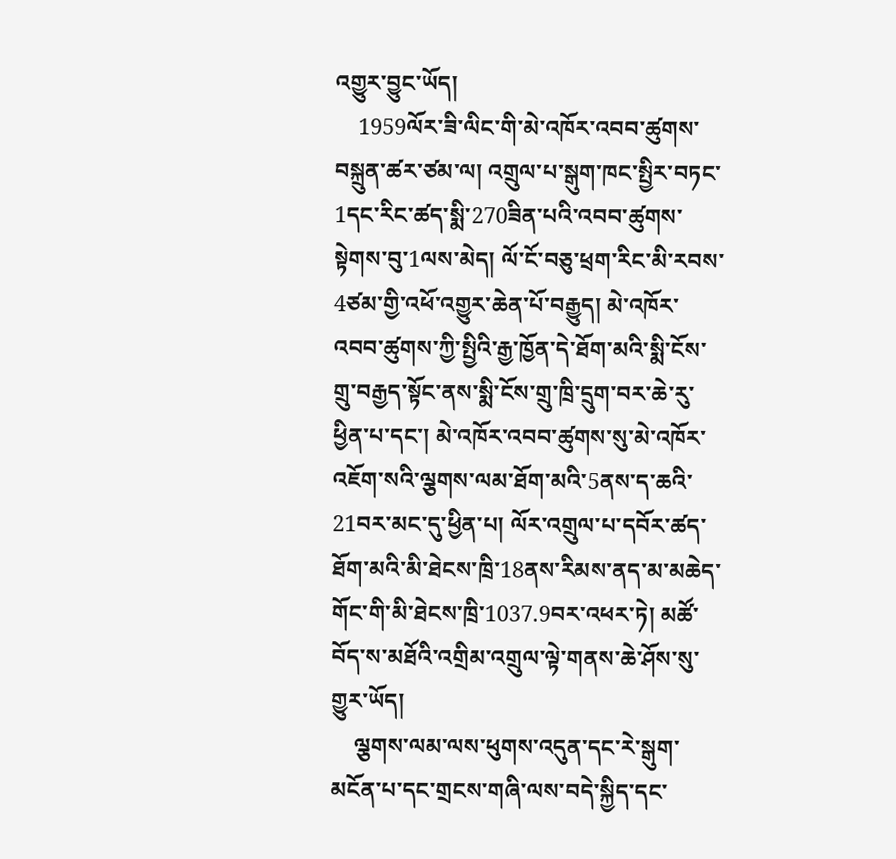འགྱུར་བྱུང་ཡོད།
    1959ལོར་ཟི་ལིང་གི་མེ་འཁོར་འབབ་ཚུགས་བསྐྲུན་ཚར་ཙམ་ལ། འགྲུལ་པ་སྒུག་ཁང་སྤྱིར་བཏང་1དང་རིང་ཚད་སྨི་270ཟིན་པའི་འབབ་ཚུགས་སྟེགས་བུ་1ལས་མེད། ལོ་ངོ་བཅུ་ཕྲག་རིང་མི་རབས་4ཙམ་གྱི་འཕོ་འགྱུར་ཆེན་པོ་བརྒྱུད། མེ་འཁོར་འབབ་ཚུགས་ཀྱི་སྤྱིའི་རྒྱ་ཁྱོན་དེ་ཐོག་མའི་སྨི་ངོས་གྲུ་བརྒྱད་སྟོང་ནས་སྨི་ངོས་གྲུ་ཁྲི་དྲུག་བར་ཆེ་རུ་ཕྱིན་པ་དང་། མེ་འཁོར་འབབ་ཚུགས་སུ་མེ་འཁོར་འཇོག་སའི་ལྕགས་ལམ་ཐོག་མའི་5ནས་ད་ཆའི་21བར་མང་དུ་ཕྱིན་པ། ལོར་འགྲུལ་པ་དབོར་ཚད་ཐོག་མའི་མི་ཐེངས་ཁྲི་18ནས་རིམས་ནད་མ་མཆེད་གོང་གི་མི་ཐེངས་ཁྲི་1037.9བར་འཕར་ཏེ། མཚོ་བོད་ས་མཐོའི་འགྲིམ་འགྲུལ་ལྟེ་གནས་ཆེ་ཤོས་སུ་གྱུར་ཡོད།
    ལྕགས་ལམ་ལས་ཕུགས་འདུན་དང་རེ་སྒུག་མངོན་པ་དང་གྲངས་གཞི་ལས་བདེ་སྐྱིད་དང་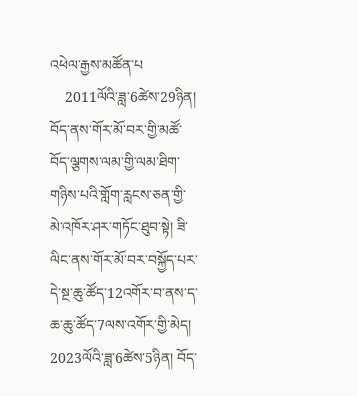འཕེལ་རྒྱས་མཚོན་པ
    2011ལོའི་ཟླ་6ཚེས་29ཉིན། བོད་ནས་གོར་མོ་བར་གྱི་མཚོ་བོད་ལྕགས་ལམ་གྱི་ལམ་ཐིག་གཉིས་པའི་གློག་རླངས་ཅན་གྱི་མེ་འཁོར་ཤར་གཏོང་ཐུབ་སྟེ། ཟི་ལིང་ནས་གོར་མོ་བར་བསྐྱོད་པར་དེ་སྔ་ཆུ་ཚོད་12འགོར་བ་ནས་ད་ཆ་ཆུ་ཚོད་7ལས་འགོར་གྱི་མེད། 2023ལོའི་ཟླ་6ཚེས་5ཉིན། བོད་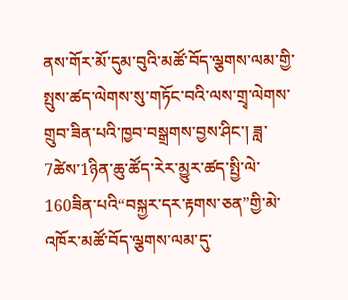ནས་གོར་མོ་དུམ་བུའི་མཚོ་བོད་ལྕགས་ལམ་གྱི་སྤུས་ཚད་ལེགས་སུ་གཏོང་བའི་ལས་གྲྭ་ལེགས་གྲུབ་ཟིན་པའི་ཁྱབ་བསྒྲགས་བྱས་ཤིང་། ཟླ་7ཚེས་1ཉིན་ཆུ་ཚོད་རེར་མྱུར་ཚད་སྤྱི་ལེ་160ཟིན་པའི“བསྐྱར་དར་རྟགས་ཅན”གྱི་མེ་འཁོར་མཚོ་བོད་ལྕགས་ལམ་དུ་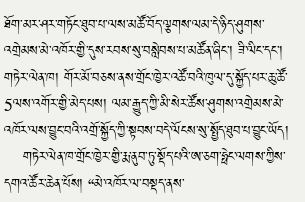ཐོག་མར་ཤར་གཏོང་ཐུབ་པ་ལས་མཚོ་བོད་ལྕགས་ལམ་དེ་ཉིད་ཤུགས་འགྲེམས་མེ་འཁོར་གྱི་དུས་རབས་སུ་བསླེབས་པ་མཚོན་ཞིང་། ཟི་ལིང་དང་། གཏེར་ལེན་ཁ། གོར་མོ་བཅས་ནས་གྲོང་ཁྱེར་འཚོ་བའི་ཁུལ་དུ་སྐྱོད་པར་ཆུ་ཚོ་5ལས་འགོར་གྱི་མེད་པས། ལམ་རྒྱུད་ཀྱི་མི་སེར་ཚོས་ཤུགས་འགྲེམས་མེ་འཁོར་ལས་བྱུང་བའི་འགྲོ་སྐྱོད་ཀྱི་སྟབས་བདེ་ལོངས་སུ་སྤྱོད་ཐུབ་པ་བྱུང་ཡོད།
    གཏེར་ལེན་ཁ་གྲོང་ཁྱེར་གྱི་རྨ་ནུབ་ཏུ་སྡོད་པའི་ཨ་ཅག་ཧྥེང་ལགས་ཀྱིས་དགའ་ཚོར་ཆེན་པོས། “མེ་འཁོར་ལ་བསྡད་ནས་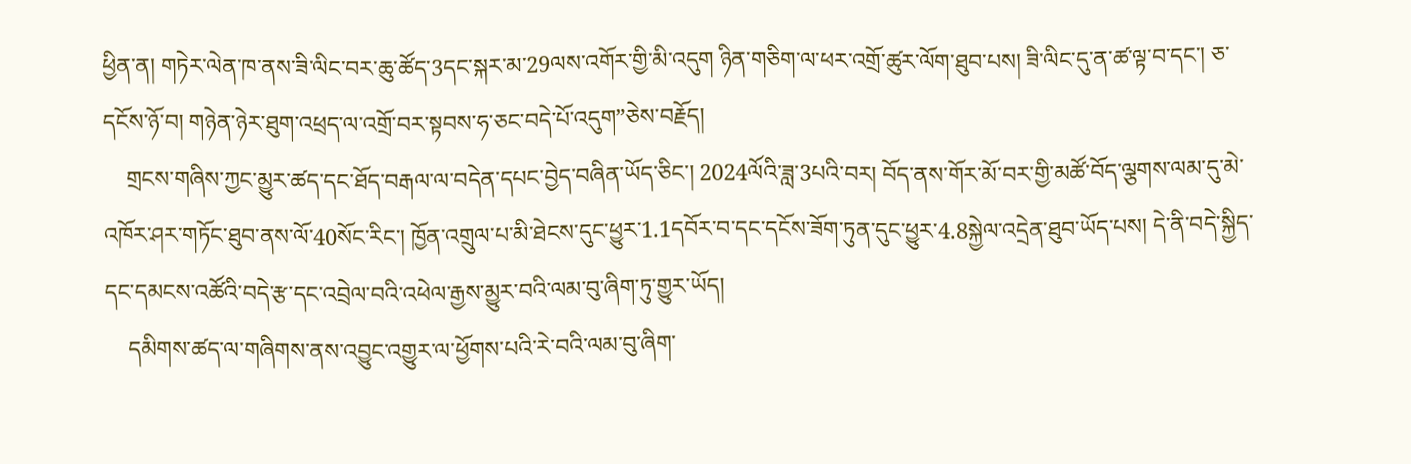ཕྱིན་ན། གཏེར་ལེན་ཁ་ནས་ཟི་ལིང་བར་ཆུ་ཚོད་3དང་སྐར་མ་29ལས་འགོར་གྱི་མི་འདུག ཉིན་གཅིག་ལ་ཕར་འགྲོ་ཚུར་ལོག་ཐུབ་པས། ཟི་ལིང་དུ་ན་ཚ་ལྟ་བ་དང་། ཅ་དངོས་ཉོ་བ། གཉེན་ཉེར་ཐུག་འཕྲད་ལ་འགྲོ་བར་སྟབས་ཧ་ཅང་བདེ་པོ་འདུག”ཅེས་བརྗོད།
    གྲངས་གཞིས་ཀྱང་མྱུར་ཚད་དང་ཐོད་བརྒལ་ལ་བདེན་དཔང་བྱེད་བཞིན་ཡོད་ཅིང་། 2024ལོའི་ཟླ་3པའི་བར། བོད་ནས་གོར་མོ་བར་གྱི་མཚོ་བོད་ལྕགས་ལམ་དུ་མེ་འཁོར་ཤར་གཏོང་ཐུབ་ནས་ལོ་40སོང་རིང་། ཁྱོན་འགྲུལ་པ་མི་ཐེངས་དུང་ཕྱུར་1.1དབོར་བ་དང་དངོས་ཟོག་ཏུན་དུང་ཕྱུར་4.8སྐྱེལ་འདྲེན་ཐུབ་ཡོད་པས། དེ་ནི་བདེ་སྐྱིད་དང་དམངས་འཚོའི་བདེ་རྩ་དང་འབྲེལ་བའི་འཕེལ་རྒྱས་མྱུར་བའི་ལམ་བུ་ཞིག་ཏུ་གྱུར་ཡོད།
    དམིགས་ཚད་ལ་གཞིགས་ནས་འབྱུང་འགྱུར་ལ་ཕྱོགས་པའི་རེ་བའི་ལམ་བུ་ཞིག་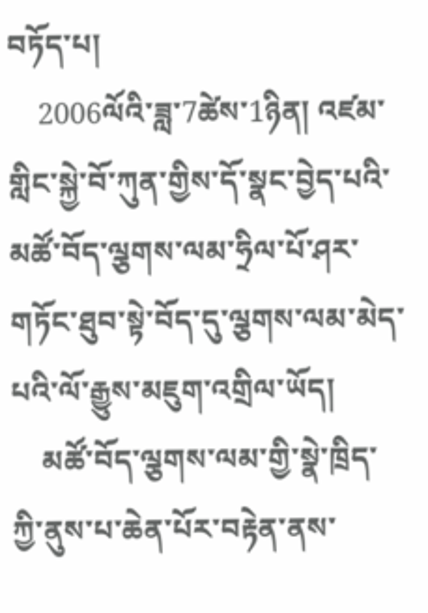བཏོད་པ།
    2006ལོའི་ཟླ་7ཚེས་1ཉིན། འཛམ་གླིང་སྐྱེ་བོ་ཀུན་གྱིས་དོ་སྣང་བྱེད་པའི་མཚོ་བོད་ལྕགས་ལམ་ཧྲིལ་པོ་ཤར་གཏོང་ཐུབ་སྟེ་བོད་དུ་ལྕགས་ལམ་མེད་པའི་ལོ་རྒྱུས་མཇུག་འགྲིལ་ཡོད།
    མཚོ་བོད་ལྕགས་ལམ་གྱི་སྣེ་ཁྲིད་ཀྱི་ནུས་པ་ཆེན་པོར་བརྟེན་ནས་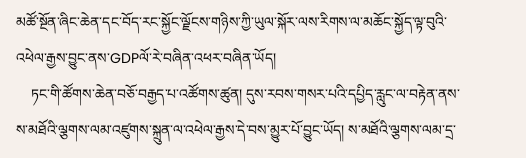མཚོ་སྔོན་ཞིང་ཆེན་དང་བོད་རང་སྐྱོང་ལྗོངས་གཉིས་ཀྱི་ཡུལ་སྐོར་ལས་རིགས་ལ་མཆོང་སྐྱོད་ལྟ་བུའི་འཕེལ་རྒྱས་བྱུང་ནས་GDPལོ་རེ་བཞིན་འཕར་བཞིན་ཡོད།
    ཏང་གི་ཚོགས་ཆེན་བཅོ་བརྒྱད་པ་འཚོགས་ཚུན། དུས་རབས་གསར་པའི་དཔྱིད་རླུང་ལ་བརྟེན་ནས་ས་མཐོའི་ལྕགས་ལམ་འཛུགས་སྐྲུན་ལ་འཕེལ་རྒྱས་དེ་བས་མྱུར་པོ་བྱུང་ཡོད། ས་མཐོའི་ལྕགས་ལམ་དྲ་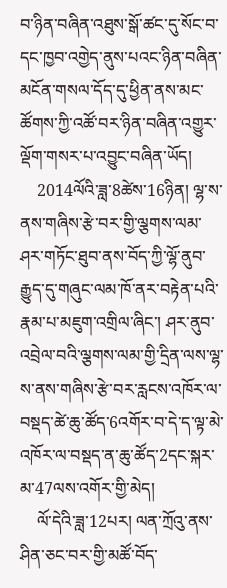བ་ཉིན་བཞིན་འཐུས་སྒོ་ཚང་དུ་སོང་བ་དང་ཁྱབ་འགྱེད་ནུས་པའང་ཉིན་བཞིན་མངོན་གསལ་དོད་དུ་ཕྱིན་ནས་མང་ཚོགས་ཀྱི་འཚོ་བར་ཉིན་བཞིན་འགྱུར་ལྡོག་གསར་པ་འབྱུང་བཞིན་ཡོད།
    2014ལོའི་ཟླ་8ཚེས་16ཉིན། ལྷ་ས་ནས་གཞིས་རྩེ་བར་གྱི་ལྕགས་ལམ་ཤར་གཏོང་ཐུབ་ནས་བོད་ཀྱི་ལྷོ་ནུབ་རྒྱུད་དུ་གཞུང་ལམ་ཁོ་ནར་བརྟེན་པའི་རྣམ་པ་མཇུག་འགྲིལ་ཞིང་། ཤར་ནུབ་འབྲེལ་བའི་ལྕགས་ལམ་གྱི་དྲིན་ལས་ལྷ་ས་ནས་གཞིས་རྩེ་བར་རླངས་འཁོར་ལ་བསྡད་ཚེ་ཆུ་ཚོད་6འགོར་བ་དེ་ད་ལྟ་མེ་འཁོར་ལ་བསྡད་ན་ཆུ་ཚོད་2དང་སྐར་མ་47ལས་འགོར་གྱི་མེད།
    ལོ་དེའི་ཟླ་12པར། ལན་ཀྲོའུ་ནས་ཤིན་ཅང་བར་གྱི་མཚོ་བོད་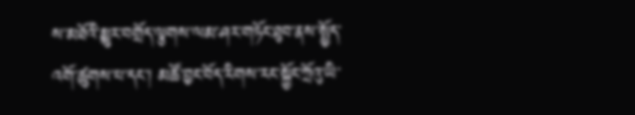ས་མཐོའི་མྱུར་བགྲོད་ལྕགས་ལམ་ཤར་གཏོང་ཐུབ་ནས་སྤྱོད་འགོ་ཚུགས་པ་དང་། མཚོ་བྱང་བོད་རིགས་རང་སྐྱོང་ཀྲོའུ་ཡི་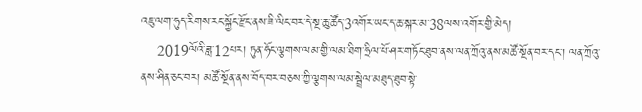འཇུ་ལག་ཧུད་རིགས་རང་སྐྱོང་རྫོང་ནས་ཟི་ལིང་བར་དེ་སྔ་ཆུ་ཚོད་3འགོར་ཡང་ད་ཆ་སྐར་མ་38ལས་འགོར་གྱི་མེད།
    2019ལོའི་ཟླ་12པར། ཏུན་ཧོང་ལྕགས་ལམ་གྱི་ལམ་ཐིག་ཧྲིལ་པོ་ཤར་གཏོང་ཐུབ་ནས་ལན་ཀྲོའུ་ནས་མཚོ་སྔོན་བར་དང་། ལན་ཀྲོའུ་ནས་ཤིན་ཅང་བར། མཚོ་སྔོན་ནས་བོད་བར་བཅས་ཀྱི་ལྕགས་ལམ་སྦྲེལ་མཐུད་ཐུབ་སྟེ་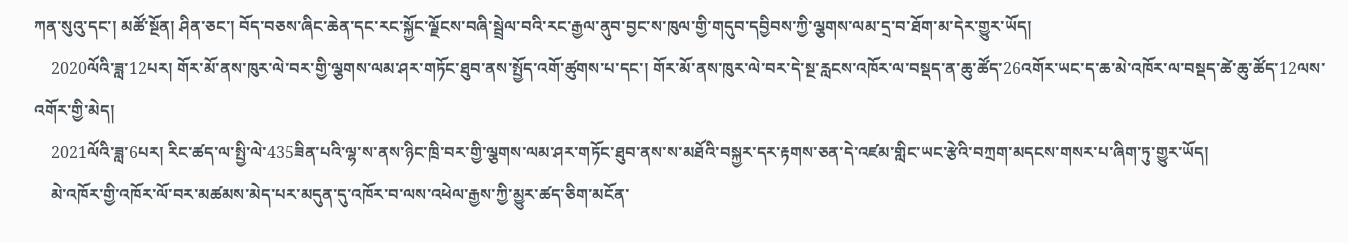ཀན་སུའུ་དང་། མཚོ་སྔོན། ཤིན་ཅང་། བོད་བཅས་ཞིང་ཆེན་དང་རང་སྐྱོང་ལྗོངས་བཞི་སྦྲེལ་བའི་རང་རྒྱལ་ནུབ་བྱང་ས་ཁུལ་གྱི་གདུབ་དབྱིབས་ཀྱི་ལྕགས་ལམ་དྲ་བ་ཐོག་མ་དེར་གྱུར་ཡོད།
    2020ལོའི་ཟླ་12པར། གོར་མོ་ནས་ཁུར་ལེ་བར་གྱི་ལྕགས་ལམ་ཤར་གཏོང་ཐུབ་ནས་སྤྱོད་འགོ་ཚུགས་པ་དང་། གོར་མོ་ནས་ཁུར་ལེ་བར་དེ་སྔ་རླངས་འཁོར་ལ་བསྡད་ན་ཆུ་ཚོད་26འགོར་ཡང་ད་ཆ་མེ་འཁོར་ལ་བསྡད་ཚེ་ཆུ་ཚོད་12ལས་འགོར་གྱི་མེད།
    2021ལོའི་ཟླ་6པར། རིང་ཚད་ལ་སྤྱི་ལེ་435ཟིན་པའི་ལྷ་ས་ནས་ཉིང་ཁྲི་བར་གྱི་ལྕགས་ལམ་ཤར་གཏོང་ཐུབ་ནས་ས་མཐོའི་བསྐྱར་དར་རྟགས་ཅན་དེ་འཛམ་གླིང་ཡང་རྩེའི་བཀྲག་མདངས་གསར་པ་ཞིག་ཏུ་གྱུར་ཡོད།
    མེ་འཁོར་གྱི་འཁོར་ལོ་བར་མཚམས་མེད་པར་མདུན་དུ་འཁོར་བ་ལས་འཕེལ་རྒྱས་ཀྱི་མྱུར་ཚད་ཅིག་མངོན་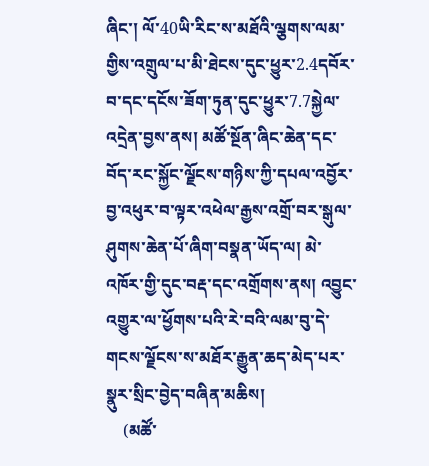ཞིང་། ལོ་40ཡི་རིང་ས་མཐོའི་ལྕགས་ལམ་གྱིས་འགྲུལ་པ་མི་ཐེངས་དུང་ཕྱུར་2.4དབོར་བ་དང་དངོས་ཟོག་ཏུན་དུང་ཕྱུར་7.7སྐྱེལ་འདྲེན་བྱས་ནས། མཚོ་སྔོན་ཞིང་ཆེན་དང་བོད་རང་སྐྱོང་ལྗོངས་གཉིས་ཀྱི་དཔལ་འབྱོར་བྱ་འཕུར་བ་ལྟར་འཕེལ་རྒྱས་འགྲོ་བར་སྒུལ་ཤུགས་ཆེན་པོ་ཞིག་བསྣན་ཡོད་ལ། མེ་འཁོར་གྱི་དུང་བརྡ་དང་འགྲོགས་ནས། འབྱུང་འགྱུར་ལ་ཕྱོགས་པའི་རེ་བའི་ལམ་བུ་དེ་གངས་ལྗོངས་ས་མཐོར་རྒྱུན་ཆད་མེད་པར་སྣུར་སྲིང་བྱེད་བཞིན་མཆིས།
    (མཚོ་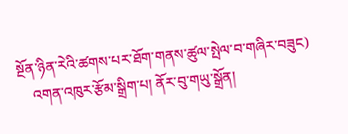སྔོན་ཉིན་རེའི་ཚགས་པར་ཐོག་གནས་ཚུལ་སྤེལ་བ་གཞིར་བཟུང)
    འགན་འཁུར་རྩོམ་སྒྲིག་པ། ནོར་བུ་གཡུ་སྒྲོན།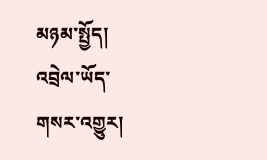མཉམ་སྤྱོད།
འབྲེལ་ཡོད་གསར་འགྱུར།